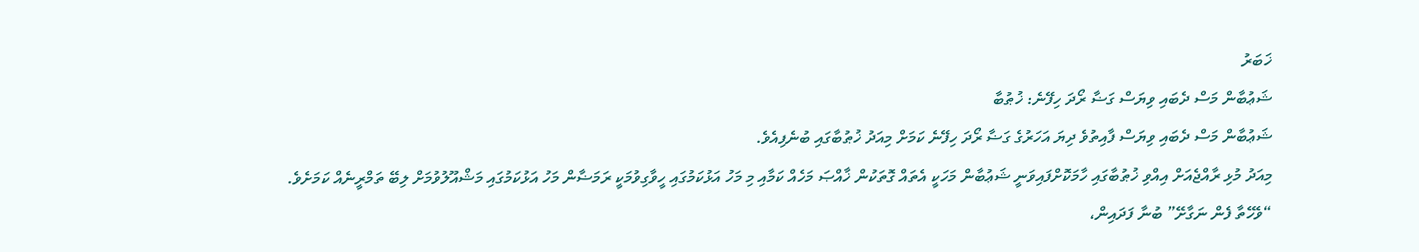ޚަބަރު
ޝަޢުބާން މަސް ދެބައި ވިޔަސް ގަޟާ ރޯދަ ހިފޭނެ: ޚުޠުބާ
ޝަޢުބާން މަސް ދެބައި ވިޔަސް ފާއިތުވެ ދިޔަ އަހަރުގެ ގަޟާ ރޯދަ ހިފޭނެ ކަމަށް މިއަދު ޚުޠުބާގައި ބުނެފިއެވެ.
މިއަދު މުޅި ރާއްޖެއަށް އިއްވި ޚުޠުބާގައި ހާމަކޮށްފައިވަނީ ޝަޢުބާން މަހަކީ އެތައް ގޮތަކުން ޚާއްޞަ މަހެއް ކަމާއި މި މަހު އަޅުކަމުގައި ހީވާގިވުމަކީ ރަމަޟާން މަހު އަޅުކަމުގައި މަޝްއޫލުވުމަށް ލިބޭ ތަމްރީނެއް ކަމަށެވެ.
“ވެހޭތާ ފެން ނަގާށޭ” ބުނާ ފަދައިން،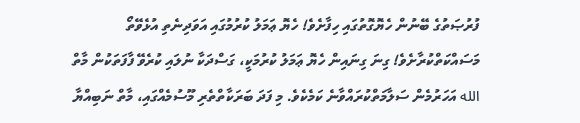ފުރުޞަތުގެ ބޭނުން ހެޔޮގޮތުގައި ހިފާށެވެ! ހެޔޮ ޢަމަލު ކުރުމުގައި އަވަދިނެތި އުޅެވޭތޯ މަސައްކަތްކުރާށެވެ! ގިނަ ގިނައިން ހެޔޮ ޢަމަލު ކުރުމަކީ، ގަސްދަކާ ނުލައި ކުރެވޭ ފާފަތަކުން މާތް الله އަހަރުމެން ސަލާމަތްކުރައްވާނެ ކަމެކެވެ. މި ފަދަ ބަރަކާތްތެރި މޫސުމެއްގައި، މާތް ނަބިއްޔާ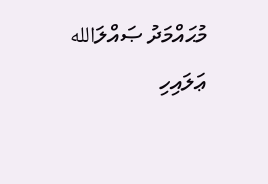މުޙައްމަދު ޞައްލަالله ޢަލައިހި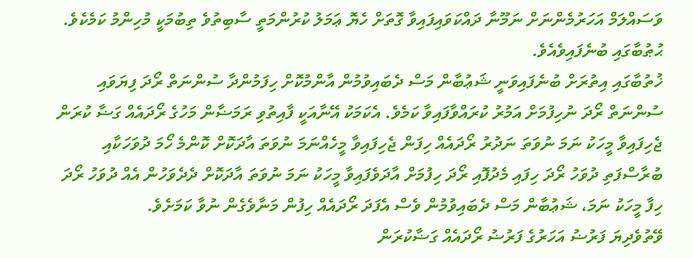ވަސައްލަމް އަހަރުމެންނަށް ނަމޫނާ ދައްކަވައިފައިވާ ގޮތަށް ހެޔޮ ޢަމަލު ކުރުންމަތީ ސާބިތުވެ ތިބުމަކީ މުހިންމު ކަމެކެވެ. ޙުޠުބާގައި ބުނެފައިވެއެވެ.
ޚުތުބާގައި އިތުރަށް ބުނެފައިވަނީ ޝަޢުބާން މަސް ދެބައިވުމުން އާންމުކޮށް ހިފަމުންދާ ސުންނަތް ރޯދަ ފިޔަވައި ސުންނަތް ރޯދަ ނުހިފުމަށް އަމުރު ކުރައްވާފައިވާ ކަމެވެ. އެކަމަކު އޭނާއަކީ ފާއިތުވި ރަމަޟާން މަހުގެ ރޯދައެއް ގަޟާ ކުރަން ޖެހިފައިވާ މީހަކު ނަމަ ނުވަތަ ނަދުރު ރޯދައެއް ހިފަން ޖެހިފައިވާ މީހެއްނަމަ ނުވަތަ އާދަކޮށް ކޮންމެ ހޯމަ ދުވަހަކާއި ބުރާސްފަތި ދުވަހު ރޯދަ ހިފައި މެދުފޮއި ރޯދަ ހިފުމަށް އާދަވެފައިވާ މީހަކު ނަމަ ނުވަތަ އާދަކޮށް ދެދެވަހުން އެއް ދުވަހު ރޯދަ ހިފާ މީހަކު ނަމަ، ޝަޢުބާން މަސް ދެބައިވުމުން ވެސް އެފަދަ ރޯދައެއް ހިފުން މަނާވެގެން ނުވާ ކަމަށެވެ.
ވޭތުވެދިޔަ ފަރުޟު އަހަރުގެ ފަރުޟު ރޯދައެއް ގަޟާކުރަން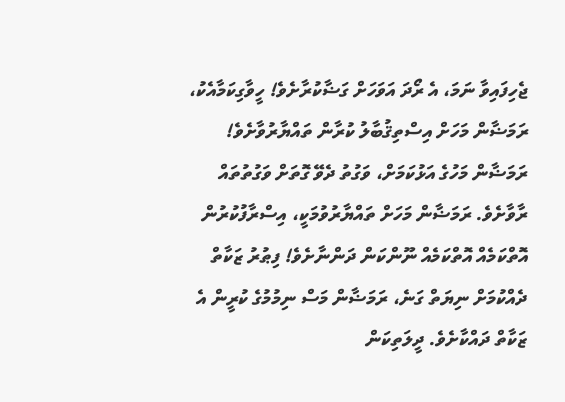ޖެހިފައިވާ ނަމަ، އެ ރޯދަ އަވަހަށް ގަޟާކުރާށެވެ! ހީވާގިކަމާއެކު، ރަމަޟާން މަހަށް އިސްތިޤުބާލު ކުރާން ތައްޔާރުވާށެވެ! ރަމަޟާން މަހުގެ އަޅުކަމަށް، ވަގުތު ދެވޭ ގޮތަށް ވަގުތުތައް ރާވާށެވެ. ރަމަޟާން މަހަށް ތައްޔާރުވުމަކީ، އިސްރާފުކުރުން އޮތްކަމެއް އޮތްކަމެއް ނޫންކަން ދަންނާށެވެ! ފިޠުރު ޒަކާތް ދެއްކުމަށް ނިޔަތް ގަނެ، ރަމަޟާން މަސް ނިމުމުގެ ކުރީން އެ ޒަކާތް ދައްކާށެވެ. ދީލަތިކަން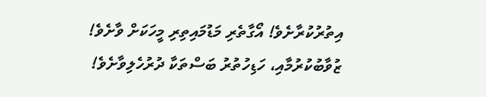އިތުރުކުރާށެވެ! އޯގާތެރި މަޑުމައިތިރި މީހަކަށް ވާށެވެ! ޒުވާބުކުރުމާއި، ހަޑިހުތުރު ބަސްތަކާ ދުރުހެލިވާށެވެ!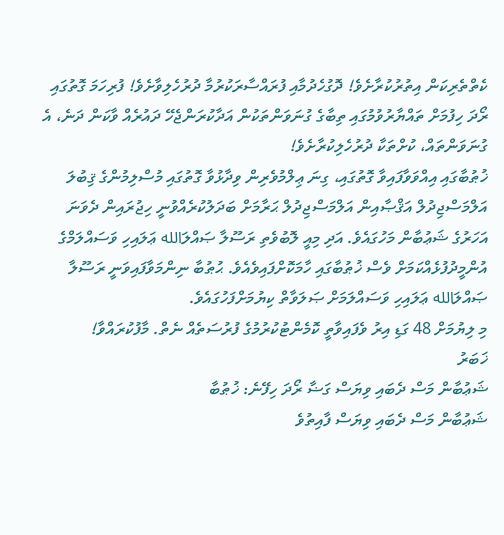ކެތްތެރިކަން އިތުރުކުރާށެވެ! ދޮގުހެދުމާއި ފުރައްސާރަކުރުމާ ދުރުހެލިވާށެވެ! ފުރިހަމަ ގޮތުގައި ރޯދަ ހިފުމަށް ތައްޔާރުވުމުގައި ތިބާގެ ގުނަވަންތަކުން އަދާކުރަންޖެހޭ ދައުރެއް ވާކަން ދަނެ، އެ ގުނަވަންތައް، ކުށްތަކާ ދުރުހެލިކުރާށެވެ!
ޚުޠުބާގައި އިއްވަވާފައިވާ ގޮތުގައި، ގިނަ ޢިލްމުވެރިން ވިދާޅުވާ ގޮތުގައި މުސްލިމުންގެ ޤިބުލަ އަލްމަސްޖިދުލް އަޤްޞާއިން އަލްމަސްޖިދުލް ޙަރާމަށް ބަދަލުކުރެއްވުނީ ހިޖުރައިން ދެވަނަ އަހަރުގެ ޝަޢުބާން މަހުގައެވެ. އަދި މިއީ ލޮބުވެތި ރަސޫލާ ޞައްލަالله ޢަލައިހި ވަސައްލަމްގެ އުންމީދުފުޅެއްކަމަށް ވެސް ޚުޠުބާގައި ހާމަކޮށްފައިވެއެވެ. ޙުޠުބާ ނިންމަވާފައިވަނީ ރަސޫލާ ޞައްލަالله ޢަލައިހި ވަސައްލަމަށް ޞަލަވާތް ކިޔުމަށްފަހުގައެވެ.
މި ލިޔުމަށް 48 ގަޑި އިރު ވެފައިވާތީ ކޮމެންޓުކުރުމުގެ ފުރުސަތެއް ނެތް. މާފުކުރައްވާ!
ޚަބަރު
ޝަޢުބާން މަސް ދެބައި ވިޔަސް ގަޟާ ރޯދަ ހިފޭނެ: ޚުޠުބާ
ޝަޢުބާން މަސް ދެބައި ވިޔަސް ފާއިތުވެ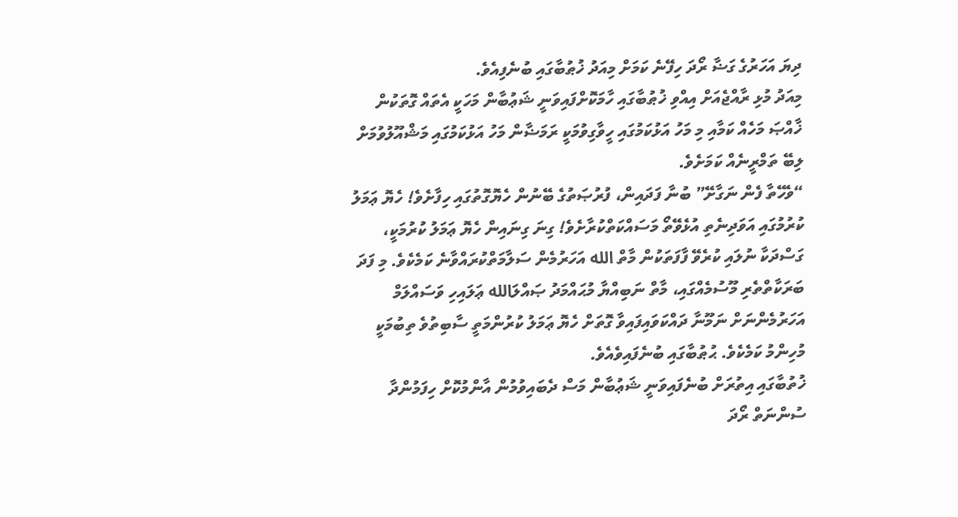ދިޔަ އަހަރުގެ ގަޟާ ރޯދަ ހިފޭނެ ކަމަށް މިއަދު ޚުޠުބާގައި ބުނެފިއެވެ.
މިއަދު މުޅި ރާއްޖެއަށް އިއްވި ޚުޠުބާގައި ހާމަކޮށްފައިވަނީ ޝަޢުބާން މަހަކީ އެތައް ގޮތަކުން ޚާއްޞަ މަހެއް ކަމާއި މި މަހު އަޅުކަމުގައި ހީވާގިވުމަކީ ރަމަޟާން މަހު އަޅުކަމުގައި މަޝްއޫލުވުމަށް ލިބޭ ތަމްރީނެއް ކަމަށެވެ.
“ވެހޭތާ ފެން ނަގާށޭ” ބުނާ ފަދައިން، ފުރުޞަތުގެ ބޭނުން ހެޔޮގޮތުގައި ހިފާށެވެ! ހެޔޮ ޢަމަލު ކުރުމުގައި އަވަދިނެތި އުޅެވޭތޯ މަސައްކަތްކުރާށެވެ! ގިނަ ގިނައިން ހެޔޮ ޢަމަލު ކުރުމަކީ، ގަސްދަކާ ނުލައި ކުރެވޭ ފާފަތަކުން މާތް الله އަހަރުމެން ސަލާމަތްކުރައްވާނެ ކަމެކެވެ. މި ފަދަ ބަރަކާތްތެރި މޫސުމެއްގައި، މާތް ނަބިއްޔާ މުޙައްމަދު ޞައްލަالله ޢަލައިހި ވަސައްލަމް އަހަރުމެންނަށް ނަމޫނާ ދައްކަވައިފައިވާ ގޮތަށް ހެޔޮ ޢަމަލު ކުރުންމަތީ ސާބިތުވެ ތިބުމަކީ މުހިންމު ކަމެކެވެ. ޙުޠުބާގައި ބުނެފައިވެއެވެ.
ޚުތުބާގައި އިތުރަށް ބުނެފައިވަނީ ޝަޢުބާން މަސް ދެބައިވުމުން އާންމުކޮށް ހިފަމުންދާ ސުންނަތް ރޯދަ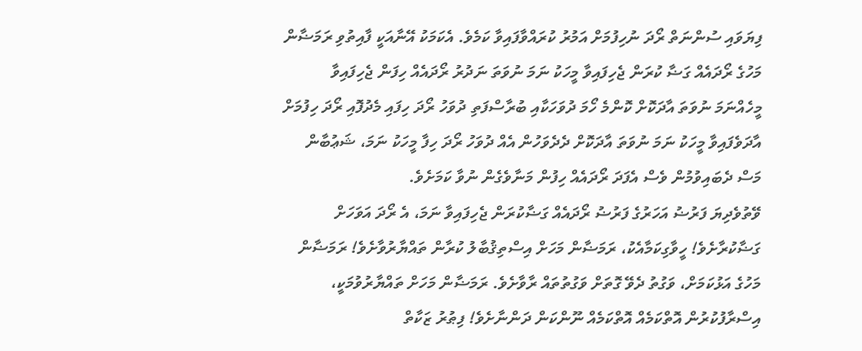ފިޔަވައި ސުންނަތް ރޯދަ ނުހިފުމަށް އަމުރު ކުރައްވާފައިވާ ކަމެވެ. އެކަމަކު އޭނާއަކީ ފާއިތުވި ރަމަޟާން މަހުގެ ރޯދައެއް ގަޟާ ކުރަން ޖެހިފައިވާ މީހަކު ނަމަ ނުވަތަ ނަދުރު ރޯދައެއް ހިފަން ޖެހިފައިވާ މީހެއްނަމަ ނުވަތަ އާދަކޮށް ކޮންމެ ހޯމަ ދުވަހަކާއި ބުރާސްފަތި ދުވަހު ރޯދަ ހިފައި މެދުފޮއި ރޯދަ ހިފުމަށް އާދަވެފައިވާ މީހަކު ނަމަ ނުވަތަ އާދަކޮށް ދެދެވަހުން އެއް ދުވަހު ރޯދަ ހިފާ މީހަކު ނަމަ، ޝަޢުބާން މަސް ދެބައިވުމުން ވެސް އެފަދަ ރޯދައެއް ހިފުން މަނާވެގެން ނުވާ ކަމަށެވެ.
ވޭތުވެދިޔަ ފަރުޟު އަހަރުގެ ފަރުޟު ރޯދައެއް ގަޟާކުރަން ޖެހިފައިވާ ނަމަ، އެ ރޯދަ އަވަހަށް ގަޟާކުރާށެވެ! ހީވާގިކަމާއެކު، ރަމަޟާން މަހަށް އިސްތިޤުބާލު ކުރާން ތައްޔާރުވާށެވެ! ރަމަޟާން މަހުގެ އަޅުކަމަށް، ވަގުތު ދެވޭ ގޮތަށް ވަގުތުތައް ރާވާށެވެ. ރަމަޟާން މަހަށް ތައްޔާރުވުމަކީ، އިސްރާފުކުރުން އޮތްކަމެއް އޮތްކަމެއް ނޫންކަން ދަންނާށެވެ! ފިޠުރު ޒަކާތް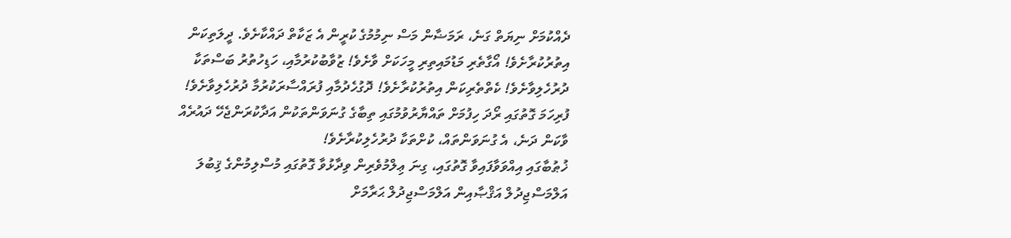ދެއްކުމަށް ނިޔަތް ގަނެ، ރަމަޟާން މަސް ނިމުމުގެ ކުރީން އެ ޒަކާތް ދައްކާށެވެ. ދީލަތިކަން އިތުރުކުރާށެވެ! އޯގާތެރި މަޑުމައިތިރި މީހަކަށް ވާށެވެ! ޒުވާބުކުރުމާއި، ހަޑިހުތުރު ބަސްތަކާ ދުރުހެލިވާށެވެ! ކެތްތެރިކަން އިތުރުކުރާށެވެ! ދޮގުހެދުމާއި ފުރައްސާރަކުރުމާ ދުރުހެލިވާށެވެ! ފުރިހަމަ ގޮތުގައި ރޯދަ ހިފުމަށް ތައްޔާރުވުމުގައި ތިބާގެ ގުނަވަންތަކުން އަދާކުރަންޖެހޭ ދައުރެއް ވާކަން ދަނެ، އެ ގުނަވަންތައް، ކުށްތަކާ ދުރުހެލިކުރާށެވެ!
ޚުޠުބާގައި އިއްވަވާފައިވާ ގޮތުގައި، ގިނަ ޢިލްމުވެރިން ވިދާޅުވާ ގޮތުގައި މުސްލިމުންގެ ޤިބުލަ އަލްމަސްޖިދުލް އަޤްޞާއިން އަލްމަސްޖިދުލް ޙަރާމަށް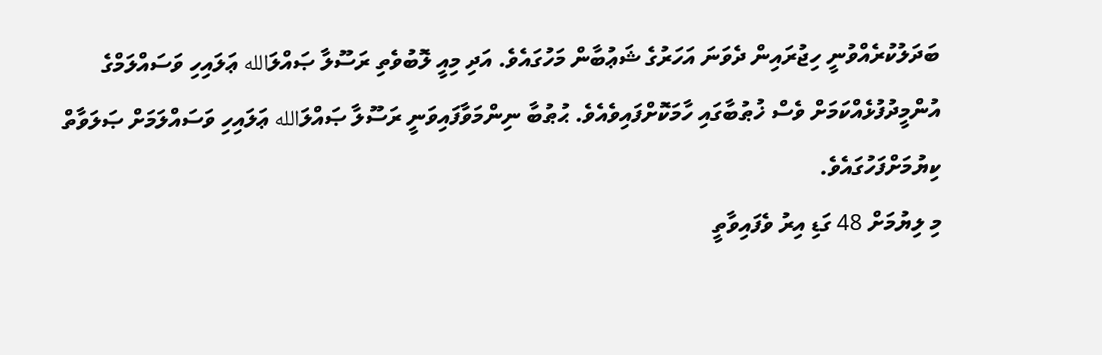ބަދަލުކުރެއްވުނީ ހިޖުރައިން ދެވަނަ އަހަރުގެ ޝަޢުބާން މަހުގައެވެ. އަދި މިއީ ލޮބުވެތި ރަސޫލާ ޞައްލަالله ޢަލައިހި ވަސައްލަމްގެ އުންމީދުފުޅެއްކަމަށް ވެސް ޚުޠުބާގައި ހާމަކޮށްފައިވެއެވެ. ޙުޠުބާ ނިންމަވާފައިވަނީ ރަސޫލާ ޞައްލަالله ޢަލައިހި ވަސައްލަމަށް ޞަލަވާތް ކިޔުމަށްފަހުގައެވެ.
މި ލިޔުމަށް 48 ގަޑި އިރު ވެފައިވާތީ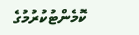ކޮމެންޓުކުރުމުގެ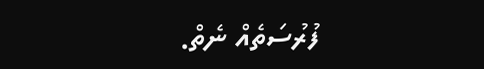ފުރުސަތެއް ނެތް.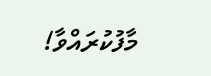މާފުކުރައްވާ!